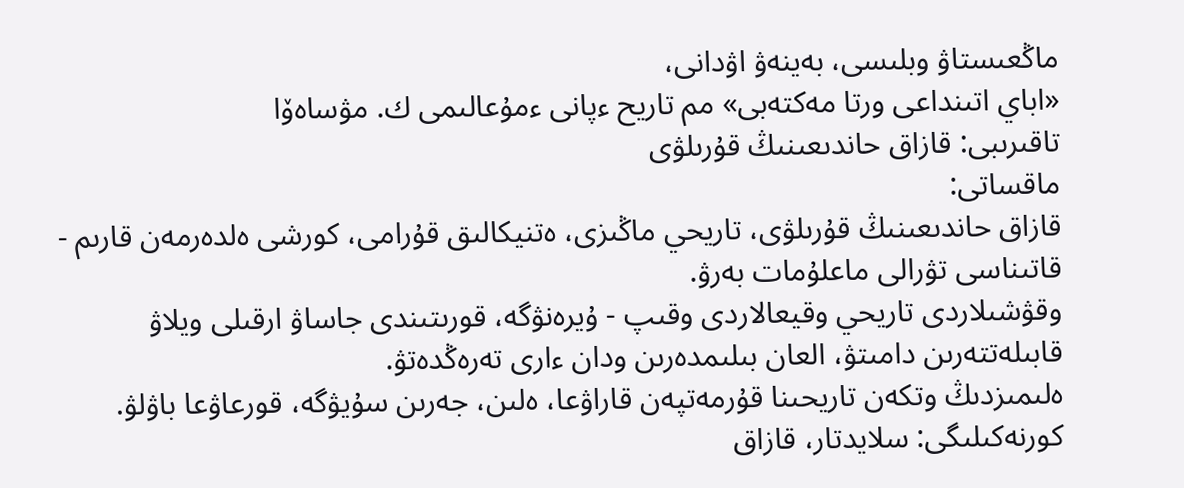ماڭعىستاۋ وبلىسى، بەينەۋ اۋدانى،
«اباي اتىنداعى ورتا مەكتەبى» مم تاريح ءپانى ءمۇعالىمى ك. مۋساەۆا
تاقىرىبى: قازاق حاندىعىنىڭ قۇرىلۋى
ماقساتى:
قازاق حاندىعىنىڭ قۇرىلۋى، تاريحي ماڭىزى، ەتنيكالىق قۇرامى، كورشى ەلدەرمەن قارىم - قاتىناسى تۋرالى ماعلۇمات بەرۋ.
وقۋشىلاردى تاريحي وقيعالاردى وقىپ - ۇيرەنۋگە، قورىتىندى جاساۋ ارقىلى ويلاۋ قابىلەتتەرىن دامىتۋ، العان بىلىمدەرىن ودان ءارى تەرەڭدەتۋ.
ەلىمىزدىڭ وتكەن تاريحىنا قۇرمەتپەن قاراۋعا، ەلىن، جەرىن سۇيۋگە، قورعاۋعا باۋلۋ.
كورنەكىلىگى: سلايدتار، قازاق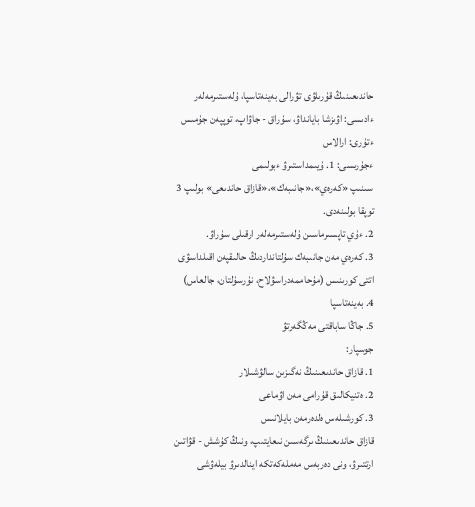حاندىعىنىڭ قۇرىلۋى تۋرالى بەينەتاسپا، ۇلەستىرمەلەر
ءادىسى: اۋىزشا بايانداۋ، سۇراق - جاۋاپ، توپپەن جۇمىس
ءتۇرى: ارالاس
ءجۇرىسى: 1. ۇيىمداستىرۋ ءبولىمى
سىنىپ «كەرەي»،«جانىبەك»،«قازاق حاندىعى» بولىپ 3 توپقا بولىنەدى.
2. ءۇي تاپسىرماسىن ۇلەستىرمەلەر ارقىلى سۇراۋ.
3. كەرەي مەن جانىبەك سۇلتانداردىڭ حالىقپەن اقىلداسۋى اتتى كورىنىس (مۇحاممەدراسۋلاح، نۇرسۇلتان، جالعاس)
4. بەينەتاسپا
5. جاڭا ساباقتى مەڭگەرتۋ
جوسپار:
1. قازاق حاندىعىنىڭ نەگىزىن سالۋشىلار
2. ەتنيكالىق قۇرامى مەن اۋماعى
3. كورشىلەس ەلدەرمەن بايلانىس
قازاق حاندىعىنىڭ ىرگەسىن نىعايتىپ، ونىڭ كۇشش - قۋاتىن ارتتىرۋ، ونى دەربەس مەملەكەتكە اينالدىرۋ بيلەۋشى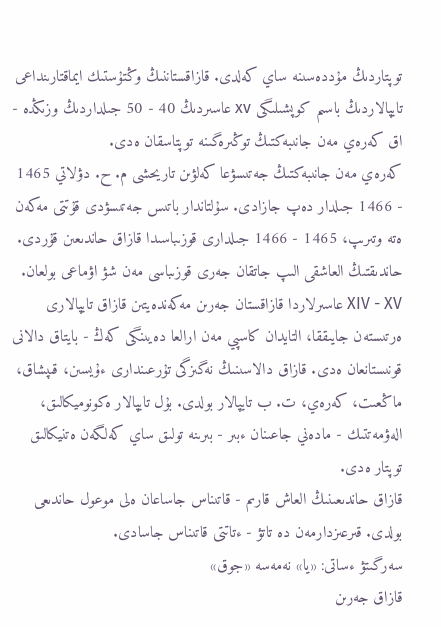توپتاردىڭ مۇددەسىنە ساي كەلدى. قازاقستاننىڭ وڭتۇستىك ايماقتارىنداعى تايپالاردىڭ باسىم كوپشىلىگى xv عاسىردىڭ 40 - 50 جىلداردىڭ وزىڭدە - اق كەرەي مەن جانىبەكتىڭ توڭىرەگىنە توپتاسقان ەدى.
كەرەي مەن جانىبەكتىڭ جەتىسۋعا كەلۋىن تاريحشى م. ح. دۋلاتي 1465 - 1466 جىلدار دەپ جازادى. سۇلتاندار باتىس جەتىسۋدى قۇتتى مەكەن ەتە وتىرىپ، 1465 - 1466 جىلدارى قوزىباسىدا قازاق حاندىعىن قۇردى.
حاندىقتىڭ العاشقى الىپ جاتقان جەرى قوزىباسى مەن شۋ اۋماعى بولعان.
XIV - XV عاسىرلاردا قازاقستان جەرىن مەكەندەيتىن قازاق تايپالارى ەرتىستەن جايىققا، التايدان كاسپي مەن ارالعا دەيىنگى كەڭ - بايتاق دالانى قونىستانعان ەدى. قازاق دالاسىنىڭ نەگىزگى تۇرعىندارى ءۇيسىن، قىپشاق، ماڭعىت، كەرەي، ت. ب تايپالار بولدى. بۇل تايپالار ەكونوميكالىق، الەۋمەتتىك - مادەني جاعىنان ءبىر - بىرىنە تولىق ساي كەلگەن ەتنيكالىق توپتار ەدى.
قازاق حاندىعىنىڭ العاش قارىم - قاتىناس جاساعان ەلى موعول حاندىعى بولدى. قىرعىزدارمەن دە تاتۋ - ءتاتتى قاتىناس جاسادى.
سەرگىتۋ ءساتى: «يا» نەمەسە «جوق»
قازاق جەرىن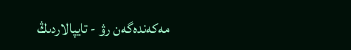مەكەندەگەن رۋ - تايپالاردىڭ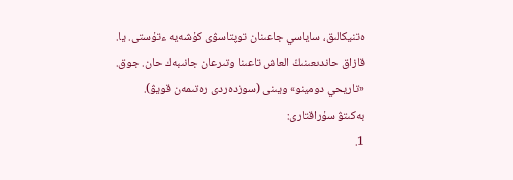ەتنيكالىق، ساياسي جاعىنان توپتاسۋى كۇشەيە ءتۇستى. يا.
قازاق حاندىعىنىڭ العاش تاعىنا وتىرعان جانىبەك حان. جوق.
«تاريحي دومينو» ويىنى (سوزدەردى رەتىمەن قويۋ).
بەكىتۋ سۇراقتارى:
1.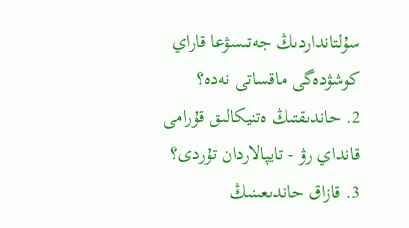سۇلتانداردىڭ جەتىسۋعا قاراي كوشۋدەگى ماقساتى نەدە؟
2. حاندىقتىڭ ەتنيكالىق قۇرامى قانداي رۋ - تايپالاردان تۇردى؟
3. قازاق حاندىعىنىڭ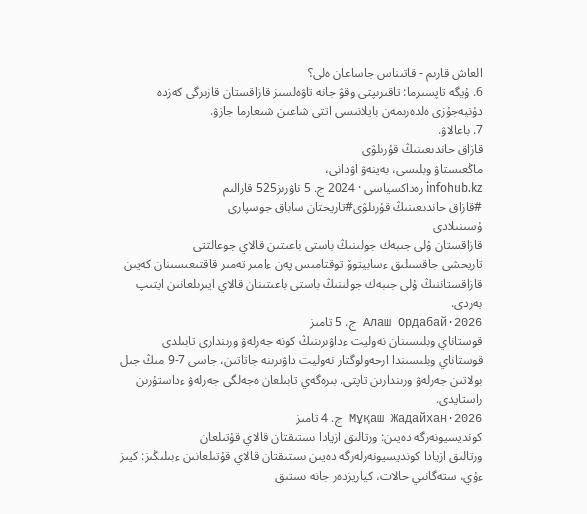العاش قارىم - قاتىناس جاساعان ەلى؟
6. ۇيگە تاپسىرما: تاقىرىپتى وقۋ جانە تاۋەلسىز قازاقستان قازىرگى كەزدە دۇنيەجۇزى ەلدەرىمەن بايلانىسى اتتى شاعىن شىعارما جازۋ.
7. باعالاۋ.
قازاق حاندىعىنىڭ قۇرىلۋى
ماڭعىستاۋ وبلىسى، بەينەۋ اۋدانى،
infohub.kz رەداكسياسى · 2024 ج. 5 ناۋرىز525 قارالىم
#قازاق حاندىعىنىڭ قۇرىلۋى#تاريحتان ساباق جوسپارى
ۇسىنىلادى
قازاقستان ۇلى جىبەك جولىنىڭ باستى باعىتىن قالاي جوعالتتى
تاريحشى جاقسىلىق ءسابيتوۆ توقتامىس پەن ءامىر تەمىر قاقتىعىسىنان كەيىن قازاقستاننىڭ ۇلى جىبەك جولىنىڭ باستى باعىتىنان قالاي ايىرىلعانىن ايتىپ بەردى.
Алаш Ордабай·2026 ج. 5 تامىز
قوستاناي وبلىسىنان نەوليت ءداۋىرىنىڭ كونە جەرلەۋ ورىندارى تابىلدى
قوستاناي وبلىسىندا ارحەولوگتار نەوليت داۋىرىنە جاتاتىن، جاسى 7-9 مىڭ جىل بولاتىن جەرلەۋ ورىندارىن تاپتى. بىرەگەي تابىلعان ەجەلگى جەرلەۋ ءداستۇرىن راستايدى.
Мұқаш Жадайхан·2026 ج. 4 تامىز
كونديسيونەرگە دەيىن: ورتالىق ازيادا ىستىقتان قالاي قۇتىلعان
ورتالىق ازيادا كونديسيونەرلەرگە دەيىن ىستىقتان قالاي قۇتىلعانىن ءبىلىڭىز: كيىز ءۇي، ستەگانىي حالات، كياريزدەر جانە ىستىق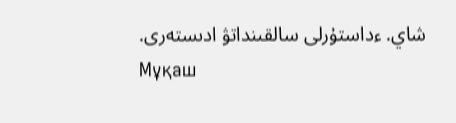شاي. ءداستۇرلى سالقىنداتۋ ادىستەرى.
Мұқаш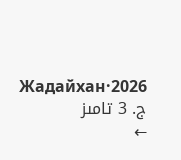Жадайхан·2026 ج. 3 تامىز
←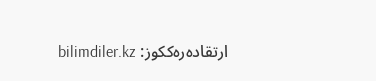ارتقادەرەككوز: bilimdiler.kz